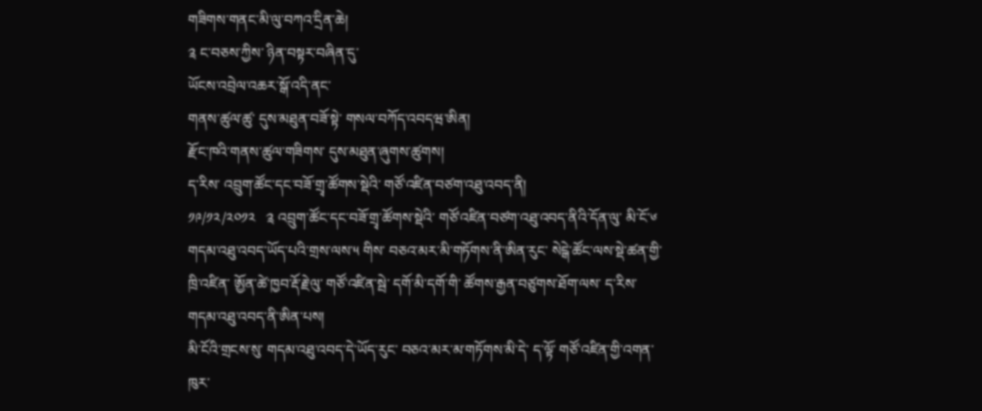གཟིགས་གནང་མི་ལུ་བཀའ་དྲིན་ཆེ།
༉ ང་བཅས་ཀྱིས་ ཉིན་བསྟར་བཞིན་དུ་
ཡོངས་འབྲེལ་འཆར་སྒོ་འདི་ནང་
གནས་ཚུལ་ཚུ་ དུས་མཐུན་བཟོ་སྟེ་ གསལ་བཀོད་འབདཝ་ཨིན།
རྫོང་ཁའི་གནས་ཚུལ་གཟིགས་ དུས་མཐུན་ཞུགས་ཚུགས།
ད་རིས་ འབྲུག་ཚོང་དང་བཟོ་གྲྭ་ཚོགས་སྡེའི་ གཙོ་འཛིན་བཙག་འཐུ་འབད་ནི།
༡༩/༡༢/༢༠༡༢   ༉ འབྲུག་ཚོང་དང་བཟོ་གྲྭ་ཚོགས་སྡེའི་ གཙོ་འཛིན་བཙག་འཐུ་འབད་ནིའི་དོན་ལུ་ མི་ངོ་༦ གདམ་འཐུ་འབད་ཡོད་པའི་གྲས་ལས་༥ གིས་ བཅའ་མར་མི་གཏོགས་ནི་ཨིན་རུང་ སེངྒེ་ཚོང་ལས་སྡེ་ཚན་གྱི་ཁྲི་འཛིན་ ཨྱོན་ཚེ་ཁྱབ་རྡོ་རྗེ་ལུ་ གཙོ་འཛིན་སྦེ་ དགོ་མི་དགོ་གི་ ཚོགས་རྒྱན་བཙུགས་ཐོག་ལས་ ད་རིས་ གདམ་འཐུ་འབད་ནི་ཨིན་པས།
མི་ངོའི་གྲངས་སུ་ གདམ་འཐུ་འབད་དེ་ཡོད་རུང་ བཅའ་མར་མ་གཏོགས་མི་དེ་ ད་ལྟོ་ གཙོ་འཛིན་གྱི་འགན་ཁུར་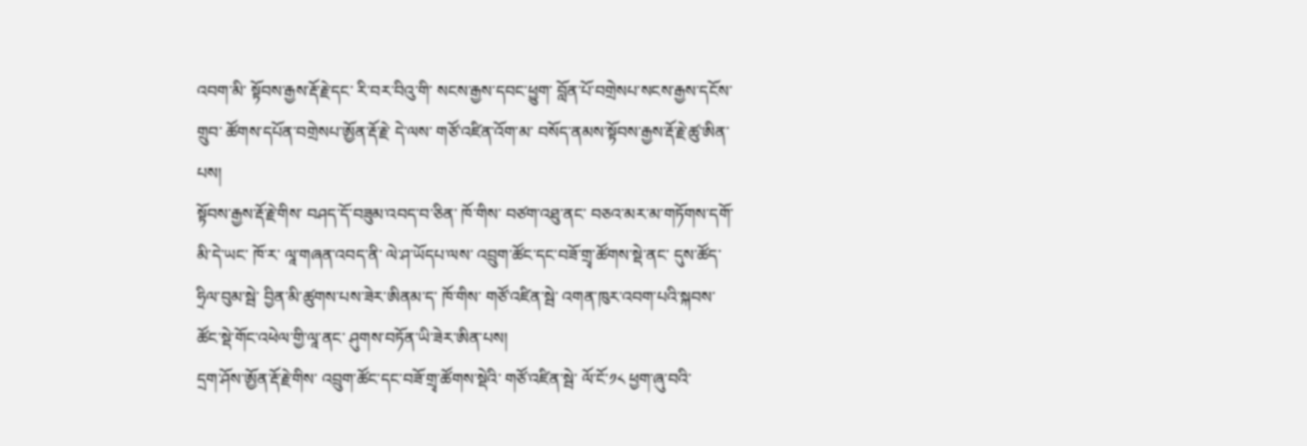འབག་མི་ སྟོབས་རྒྱས་རྡོ་རྗེ་དང་ རི་བར་བིའུ་གི་ སངས་རྒྱས་དབང་ཕྱུག་ བློན་པོ་བགྲེསཔ་སངས་རྒྱས་དངོས་གྲུབ་ ཚོགས་དཔོན་བགྲེསཔ་ཨྱོན་རྡོ་རྗེ་ དེ་ལས་ གཙོ་འཛིན་འོག་མ་ བསོད་ནམས་སྟོབས་རྒྱས་རྡོ་རྗེ་ཚུ་ཨིན་པས།
སྟོབས་རྒྱས་རྡོ་རྗེ་གིས་ བཤད་དོ་བཟུམ་འབད་བ་ཅིན་ ཁོ་གིས་ བཙག་འཐུ་ནང་ བཅའ་མར་མ་གཏོགས་དགོ་མི་དེ་ཡང་ ཁོ་ར་ ལཱ་གཞན་འབད་ནི་ ལེ་ཤ་ཡོདཔ་ལས་ འབྲུག་ཚོང་དང་བཟོ་གྲྭ་ཚོགས་སྡེ་ནང་ དུས་ཚོད་ཧྲིལ་བུམ་སྦེ་ བྱིན་མི་ཚུགས་པས་ཟེར་ཨིནམ་ད་ ཁོ་གིས་ གཙོ་འཛིན་སྦེ་ འགན་ཁུར་འབག་པའི་སྐབས་ ཚོང་སྡེ་གོང་འཕེལ་གྱི་ལཱ་ནང་ ཤུགས་བཏོན་ཡི་ཟེར་ཨིན་པས།
དྲག་ཤོས་ཨྱོན་རྡོ་རྗེ་གིས་ འབྲུག་ཚོང་དང་བཟོ་གྲྭ་ཚོགས་སྡེའི་ གཙོ་འཛིན་སྦེ་ ལོ་ངོ་༡༨ ཕྱག་ཞུ་བའི་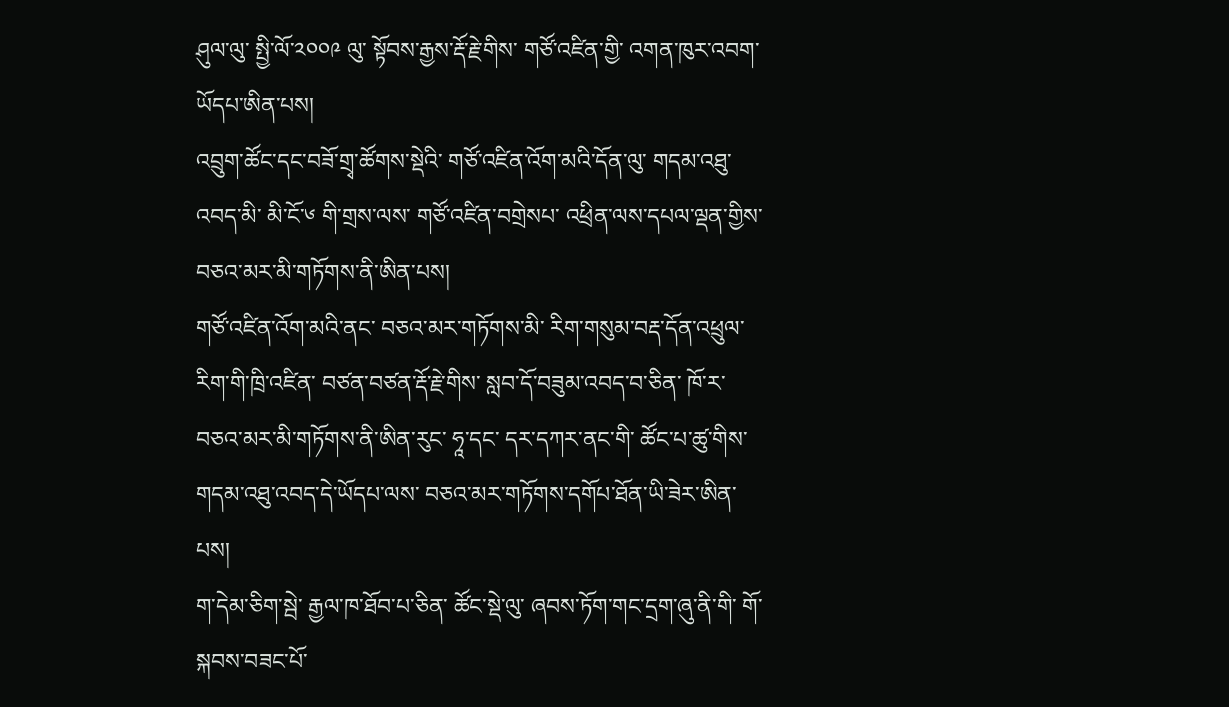ཤུལ་ལུ་ སྤྱི་ལོ་༢༠༠༩ ལུ་ སྟོབས་རྒྱས་རྡོ་རྗེ་གིས་ གཙོ་འཛིན་གྱི་ འགན་ཁུར་འབག་ཡོདཔ་ཨིན་པས།
འབྲུག་ཚོང་དང་བཟོ་གྲྭ་ཚོགས་སྡེའི་ གཙོ་འཛིན་འོག་མའི་དོན་ལུ་ གདམ་འཐུ་འབད་མི་ མི་ངོ་༦ གི་གྲས་ལས་ གཙོ་འཛིན་བགྲེསཔ་ འཕྲིན་ལས་དཔལ་ལྡན་གྱིས་ བཅའ་མར་མི་གཏོགས་ནི་ཨིན་པས།
གཙོ་འཛིན་འོག་མའི་ནང་ བཅའ་མར་གཏོགས་མི་ རིག་གསུམ་བརྡ་དོན་འཕྲུལ་རིག་གི་ཁྲི་འཛིན་ བཙན་བཙན་རྡོ་རྗེ་གིས་ སླབ་དོ་བཟུམ་འབད་བ་ཅིན་ ཁོ་ར་ བཅའ་མར་མི་གཏོགས་ནི་ཨིན་རུང་ ཧཱ་དང་ དར་དཀར་ནང་གི་ ཚོང་པ་ཚུ་གིས་ གདམ་འཐུ་འབད་དེ་ཡོདཔ་ལས་ བཅའ་མར་གཏོགས་དགོཔ་ཐོན་ཡི་ཟེར་ཨིན་པས།
ག་དེམ་ཅིག་སྦེ་ རྒྱལ་ཁ་ཐོབ་པ་ཅིན་ ཚོང་སྡེ་ལུ་ ཞབས་ཏོག་གང་དྲག་ཞུ་ནི་གི་ གོ་སྐབས་བཟང་པོ་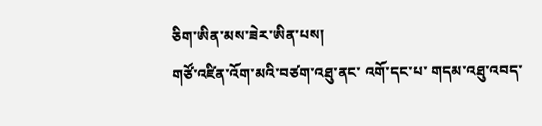ཅིག་ཨིན་མས་ཟེར་ཨིན་པས།
གཙོ་འཛིན་འོག་མའི་བཙག་འཐུ་ནང་ འགོ་དང་པ་ གདམ་འཐུ་འབད་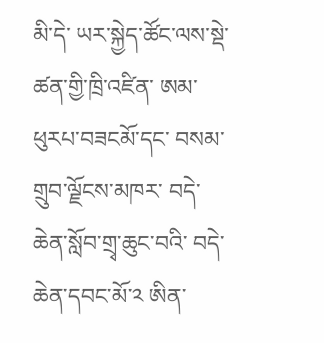མི་དེ་ ཡར་སྐྱེད་ཚོང་ལས་སྡེ་ཚན་གྱི་ཁྲི་འཛིན་ ཨམ་ཕུརཔ་བཟངམོ་དང་ བསམ་གྲུབ་ལྗོངས་མཁར་ བདེ་ཆེན་སློབ་གྲྭ་ཆུང་བའི་ བདེ་ཆེན་དབང་མོ་༢ ཨིན་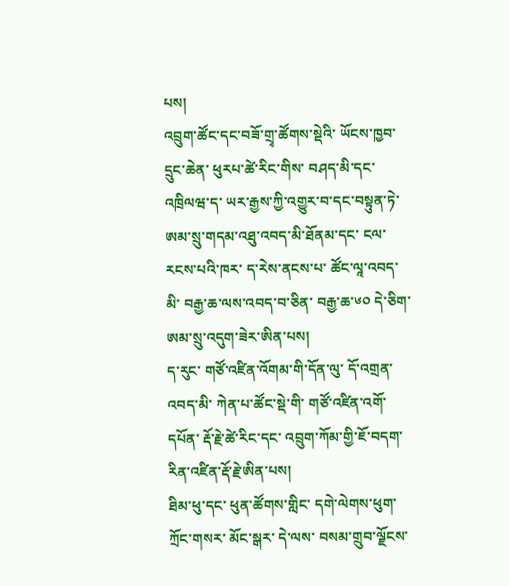པས།
འབྲུག་ཚོང་དང་བཟོ་གྲྭ་ཚོགས་སྡེའི་ ཡོངས་ཁྱབ་དྲུང་ཆེན་ ཕུརཔ་ཚེ་རིང་གིས་ བཤད་མི་དང་འཁྲིལཝ་ད་ ཡར་རྒྱས་ཀྱི་འགྱུར་བ་དང་བསྟུན་ཏེ་ ཨམ་སྲུ་གདམ་འཐུ་འབད་མི་ཐོནམ་དང་ ངལ་རངས་པའི་ཁར་ ད་རེས་ནངས་པ་ ཚོང་ལཱ་འབད་མི་ བརྒྱ་ཆ་ལས་འབད་བ་ཅིན་ བརྒྱ་ཆ་༦༠ དེ་ཅིག་ ཨམ་སྲུ་འདུག་ཟེར་ཨིན་པས།
ད་རུང་ གཙོ་འཛིན་འོགམ་གི་དོན་ལུ་ དོ་འགྲན་འབད་མི་ ཀེན་པ་ཚོང་སྡེ་གི་ གཙོ་འཛིན་འགོ་དཔོན་ རྡོ་རྗེ་ཚེ་རིང་དང་ འབྲུག་ཀོམ་གྱི་ཇོ་བདག་ རིན་འཛིན་རྡོ་རྗེ་ཨིན་པས།
ཐིམ་ཕུ་དང་ ཕུན་ཚོགས་གླིང་ དགེ་ལེགས་ཕུག་ ཀྲོང་གསར་ མོང་སྒར་ དེ་ལས་ བསམ་གྲུབ་ལྗོངས་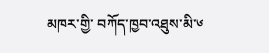མཁར་གྱི་ བཀོད་ཁྱབ་འཐུས་མི་༦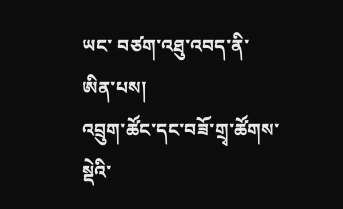ཡང་ བཙག་འཐུ་འབད་ནི་ཨིན་པས།
འབྲུག་ཚོང་དང་བཟོ་གྲྭ་ཚོགས་སྡེའི་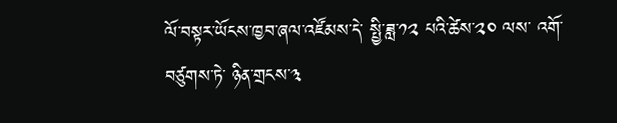ལོ་བསྟར་ཡོངས་ཁྱབ་ཞལ་འཛོམས་དེ་ སྤྱི་ཟླ་༡༢ པའི་ཚེས་༢༠ ལས་ འགོ་བཙུགས་ཏེ་ ཉིན་གྲངས་༣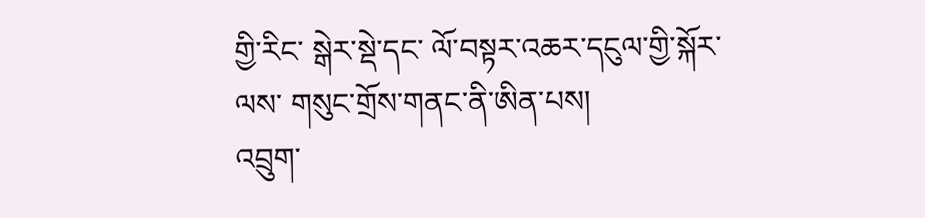གྱི་རིང་ སྒེར་སྡེ་དང་ ལོ་བསྟར་འཆར་དངུལ་གྱི་སྐོར་ལས་ གསུང་གྲོས་གནང་ནི་ཨིན་པས།
འབྲུག་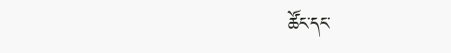ཚོང་དང་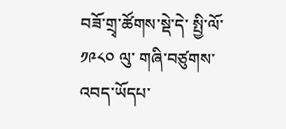བཟོ་གྲྭ་ཚོགས་སྡེ་དེ་ སྤྱི་ལོ་༡༩༨༠ ལུ་ གཞི་བཙུགས་འབད་ཡོདཔ་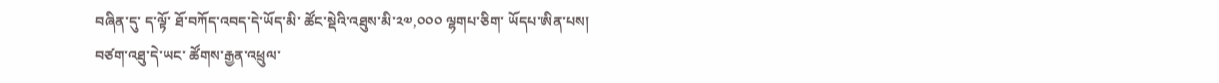བཞིན་དུ་ ད་ལྟོ་ ཐོ་བཀོད་འབད་དེ་ཡོད་མི་ ཚོང་སྡེའི་འཐུས་མི་༢༧,༠༠༠ ལྷགཔ་ཅིག་ ཡོདཔ་ཨིན་པས།
བཙག་འཐུ་དེ་ཡང་ ཚོགས་རྒྱན་འཕྲུལ་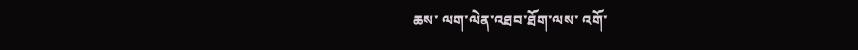ཆས་ ལག་ལེན་འཐབ་ཐོག་ལས་ འགོ་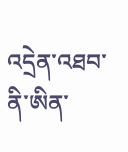འདྲེན་འཐབ་ནི་ཨིན་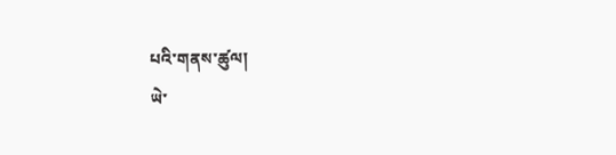པའི་གནས་ཚུལ།
ཡེ་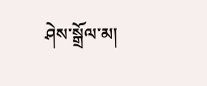ཤེས་སྒྲོལ་མ།